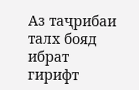Аз таҷрибаи талх бояд ибрат гирифт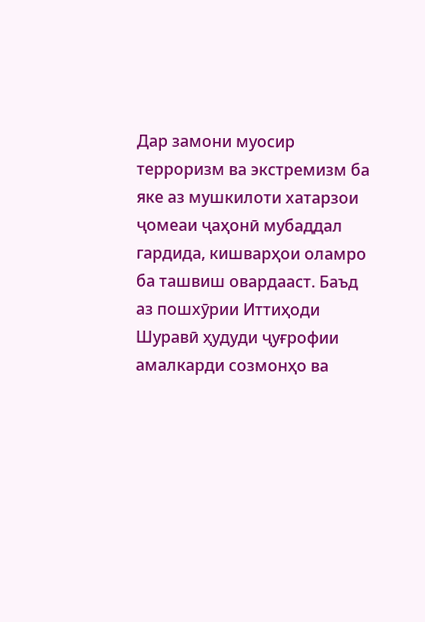Дар замони муосир терроризм ва экстремизм ба яке аз мушкилоти хатарзои ҷомеаи ҷаҳонӣ мубаддал гардида, кишварҳои оламро ба ташвиш овардааст. Баъд аз пошхӯрии Иттиҳоди Шуравӣ ҳудуди ҷуғрофии амалкарди созмонҳо ва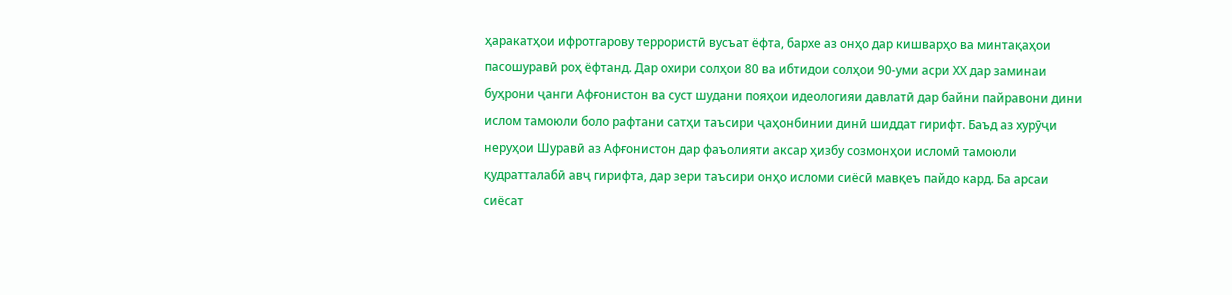ҳаракатҳои ифротгарову террористӣ вусъат ёфта, бархе аз онҳо дар кишварҳо ва минтақаҳои пасошуравӣ роҳ ёфтанд. Дар охири солҳои 80 ва ибтидои солҳои 90-уми асри ХХ дар заминаи буҳрони ҷанги Афғонистон ва суст шудани пояҳои идеологияи давлатӣ дар байни пайравони дини ислом тамоюли боло рафтани сатҳи таъсири ҷаҳонбинии динӣ шиддат гирифт. Баъд аз хурӯҷи неруҳои Шуравӣ аз Афғонистон дар фаъолияти аксар ҳизбу созмонҳои исломӣ тамоюли қудратталабӣ авҷ гирифта, дар зери таъсири онҳо исломи сиёсӣ мавқеъ пайдо кард. Ба арсаи сиёсат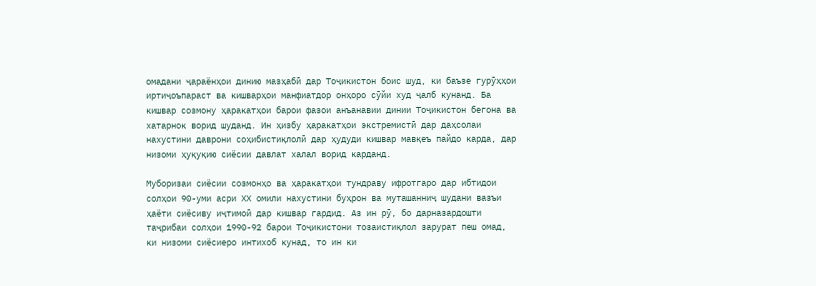омадани ҷараёнҳои динию мазҳабӣ дар Тоҷикистон боис шуд, ки баъзе гурӯҳҳои иртиҷоъпараст ва кишварҳои манфиатдор онҳоро сӯйи худ ҷалб кунанд. Ба кишвар созмону ҳаракатҳои барои фазои анъанавии динии Тоҷикистон бегона ва хатарнок ворид шуданд. Ин ҳизбу ҳаракатҳои экстремистӣ дар даҳсолаи нахустини даврони соҳибистиқлолӣ дар ҳудуди кишвар мавқеъ пайдо карда, дар низоми ҳуқуқию сиёсии давлат халал ворид карданд.

Муборизаи сиёсии созмонҳо ва ҳаракатҳои тундраву ифротгаро дар ибтидои солҳои 90-уми асри ХХ омили нахустини буҳрон ва муташанниҷ шудани вазъи ҳаёти сиёсиву иҷтимоӣ дар кишвар гардид. Аз ин рӯ, бо дарназардошти таҷрибаи солҳои 1990-92 барои Тоҷикистони тозаистиқлол зарурат пеш омад, ки низоми сиёсиеро интихоб кунад, то ин ки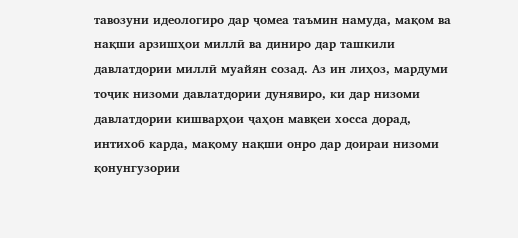тавозуни идеологиро дар ҷомеа таъмин намуда, мақом ва нақши арзишҳои миллӣ ва диниро дар ташкили давлатдории миллӣ муайян созад. Аз ин лиҳоз, мардуми тоҷик низоми давлатдории дунявиро, ки дар низоми давлатдории кишварҳои ҷаҳон мавқеи хосса дорад, интихоб карда, мақому нақши онро дар доираи низоми қонунгузории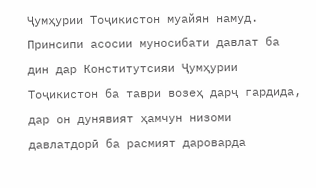Ҷумҳурии Тоҷикистон муайян намуд. Принсипи асосии муносибати давлат ба дин дар Конститутсияи Ҷумҳурии Тоҷикистон ба таври возеҳ дарҷ гардида, дар он дунявият ҳамчун низоми давлатдорӣ ба расмият дароварда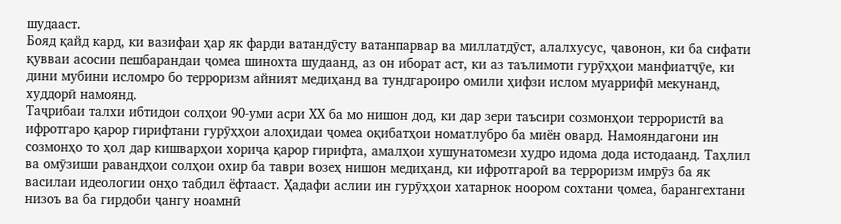шудааст.
Бояд қайд кард, ки вазифаи ҳар як фарди ватандӯсту ватанпарвар ва миллатдӯст, алалхусус, ҷавонон, ки ба сифати қувваи асосии пешбарандаи ҷомеа шинохта шудаанд, аз он иборат аст, ки аз таълимоти гурӯҳҳои манфиатҷӯе, ки дини мубини исломро бо терроризм айният медиҳанд ва тундгароиро омили ҳифзи ислом муаррифӣ мекунанд, худдорӣ намоянд.
Таҷрибаи талхи ибтидои солҳои 90-уми асри ХХ ба мо нишон дод, ки дар зери таъсири созмонҳои террористӣ ва ифротгаро қарор гирифтани гурӯҳҳои алоҳидаи ҷомеа оқибатҳои номатлубро ба миён овард. Намояндагони ин созмонҳо то ҳол дар кишварҳои хориҷа қарор гирифта, амалҳои хушунатомези худро идома дода истодаанд. Таҳлил ва омӯзиши равандҳои солҳои охир ба таври возеҳ нишон медиҳанд, ки ифротгароӣ ва терроризм имрӯз ба як василаи идеологии онҳо табдил ёфтааст. Ҳадафи аслии ин гурӯҳҳои хатарнок ноором сохтани ҷомеа, барангехтани низоъ ва ба гирдоби ҷангу ноамнӣ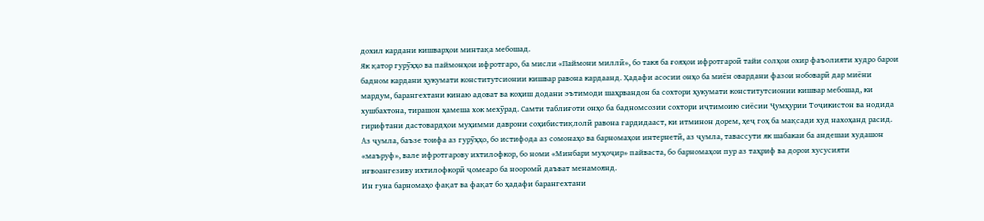дохил кардани кишварҳои минтақа мебошад.
Як қатор гурӯҳҳо ва паймонҳои ифротгаро, ба мисли «Паймони миллӣ», бо такя ба ғояҳои ифротгароӣ тайи солҳои охир фаъолияти худро барои бадном кардани ҳукумати конститутсионии кишвар равона кардаанд. Ҳадафи асосии онҳо ба миён овардани фазои нобоварӣ дар миёни мардум, барангехтани кинаю адоват ва коҳиш додани эътимоди шаҳрвандон ба сохтори ҳукумати конститутсионии кишвар мебошад, ки хушбахтона, тирашон ҳамеша хок мехӯрад. Самти таблиғоти онҳо ба бадномсозии сохтори иҷтимоию сиёсии Ҷумҳурии Тоҷикистон ва нодида гирифтани дастовардҳои муҳимми даврони соҳибистиқлолӣ равона гардидааст, ки итминон дорем, ҳеҷ гоҳ ба мақсади худ нахоҳанд расид. Аз ҷумла, баъзе тоифа аз гурӯҳҳо, бо истифода аз сомонаҳо ва барномаҳои интернетӣ, аз ҷумла, тавассути як шабакаи ба андешаи худашон «маъруф», вале ифротгарову ихтилофкор, бо номи «Минбари муҳоҷир» пайваста, бо барномаҳои пур аз таҳриф ва дорои хусусияти иғвоангезиву ихтилофкорӣ ҷомеаро ба нооромӣ даъват менамоянд.
Ин гуна барномаҳо фақат ва фақат бо ҳадафи барангехтани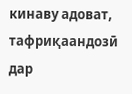кинаву адоват, тафриқаандозӣ дар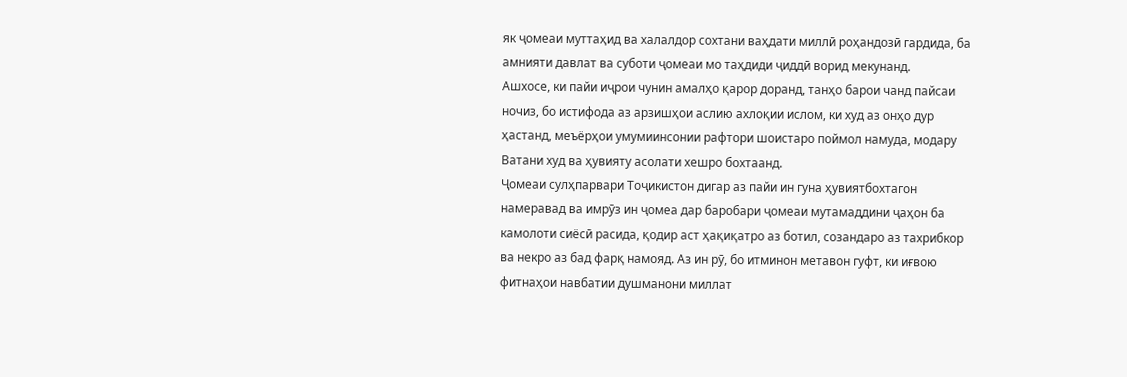як ҷомеаи муттаҳид ва халалдор сохтани ваҳдати миллӣ роҳандозӣ гардида, ба амнияти давлат ва суботи ҷомеаи мо таҳдиди ҷиддӣ ворид мекунанд.
Ашхосе, ки пайи иҷрои чунин амалҳо қарор доранд, танҳо барои чанд пайсаи ночиз, бо истифода аз арзишҳои аслию ахлоқии ислом, ки худ аз онҳо дур ҳастанд, меъёрҳои умумиинсонии рафтори шоистаро поймол намуда, модару Ватани худ ва ҳувияту асолати хешро бохтаанд.
Ҷомеаи сулҳпарвари Тоҷикистон дигар аз пайи ин гуна ҳувиятбохтагон намеравад ва имрӯз ин ҷомеа дар баробари ҷомеаи мутамаддини ҷаҳон ба камолоти сиёсӣ расида, қодир аст ҳақиқатро аз ботил, созандаро аз тахрибкор ва некро аз бад фарқ намояд. Аз ин рӯ, бо итминон метавон гуфт, ки иғвою фитнаҳои навбатии душманони миллат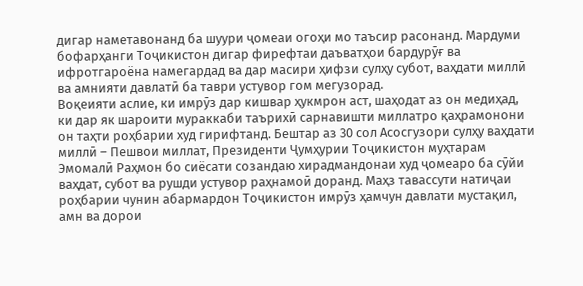дигар наметавонанд ба шуури ҷомеаи огоҳи мо таъсир расонанд. Мардуми бофарҳанги Тоҷикистон дигар фирефтаи даъватҳои бардурӯғ ва ифротгароёна намегардад ва дар масири ҳифзи сулҳу субот, ваҳдати миллӣ ва амнияти давлатӣ ба таври устувор гом мегузорад.
Воқеияти аслие, ки имрӯз дар кишвар ҳукмрон аст, шаҳодат аз он медиҳад, ки дар як шароити мураккаби таърихӣ сарнавишти миллатро қаҳрамонони он таҳти роҳбарии худ гирифтанд. Бештар аз 30 сол Асосгузори сулҳу ваҳдати миллӣ – Пешвои миллат, Президенти Ҷумҳурии Тоҷикистон муҳтарам Эмомалӣ Раҳмон бо сиёсати созандаю хирадмандонаи худ ҷомеаро ба сӯйи ваҳдат, субот ва рушди устувор раҳнамоӣ доранд. Маҳз тавассути натиҷаи роҳбарии чунин абармардон Тоҷикистон имрӯз ҳамчун давлати мустақил, амн ва дорои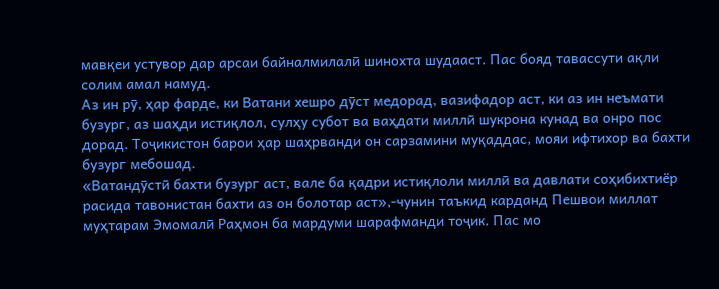мавқеи устувор дар арсаи байналмилалӣ шинохта шудааст. Пас бояд тавассути ақли солим амал намуд.
Аз ин рӯ, ҳар фарде, ки Ватани хешро дӯст медорад, вазифадор аст, ки аз ин неъмати бузург, аз шаҳди истиқлол, сулҳу субот ва ваҳдати миллӣ шукрона кунад ва онро пос дорад. Тоҷикистон барои ҳар шаҳрванди он сарзамини муқаддас, мояи ифтихор ва бахти бузург мебошад.
«Ватандӯстӣ бахти бузург аст, вале ба қадри истиқлоли миллӣ ва давлати соҳибихтиёр расида тавонистан бахти аз он болотар аст»,-чунин таъкид карданд Пешвои миллат муҳтарам Эмомалӣ Раҳмон ба мардуми шарафманди тоҷик. Пас мо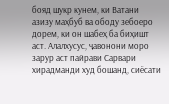бояд шукр кунем, ки Ватани азизу маҳбуб ва ободу зебоеро дорем, ки он шабеҳ ба биҳишт аст. Алалхусус, ҷавонони моро зарур аст пайрави Сарвари хирадманди худ бошанд, сиёсати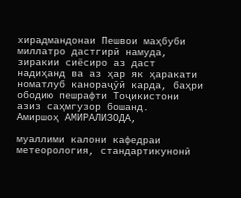хирадмандонаи Пешвои маҳбуби миллатро дастгирӣ намуда, зиракии сиёсиро аз даст надиҳанд ва аз ҳар як ҳаракати номатлуб канораҷӯӣ карда, баҳри ободию пешрафти Тоҷикистони азиз саҳмгузор бошанд.
Амиршоҳ АМИРАЛИЗОДА,

муаллими калони кафедраи метеорология, стандартикунонӣ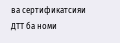ва сертификатсияи ДТТ ба номи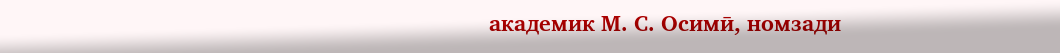академик М. С. Осимӣ, номзади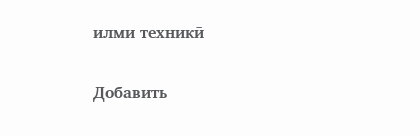илми техникӣ

Добавить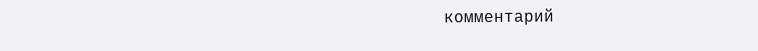комментарий